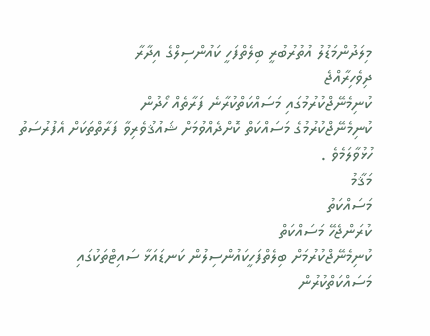މިލަދުންމަޑުލު އުތުރުބުރީ ބިލެތްފަހީ ކައުންސިލްގެ އިދާރާ
ދިވެހިރާއްޖެ
ކުނިމެނޭޖްކުރުމުގައި މަސައްކަތްކުރާނެ ފަރާތެއް ހޯދުން
ކުނިމެނޭޖްކުރުމުގެ މަސައްކަތް ކޮށްދެއްވުމަށް ޝައުޤުވެރިވާ ފަރާތްތަކަށް އެފުރުސަތު ހުޅުވާލަމެވެ .
މަޤާމު
މަސައްކަތު
ކުރަންޖެހޭ މަސައްކަތް
ކުނިމެނޭޖްކުރުމަށް ބިލެތްފަހީކައުންސިލުން ކަނޑައަޅާ ސައިޓްތަކުގައި މަސައްކަތްކުރުން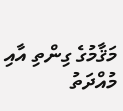މަޤާމުގެ ގިންތި އާއި މުއްދަތު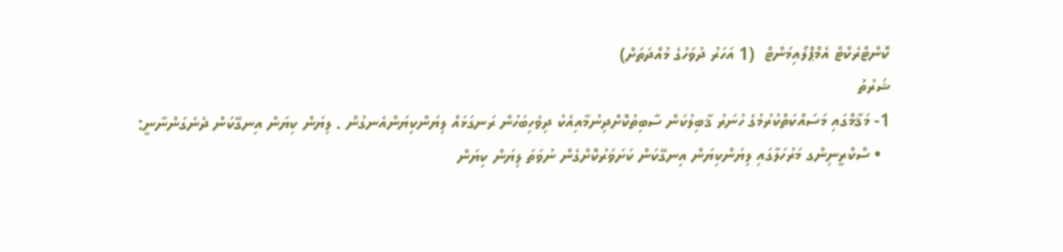ކޮންޓްރެކްޓް އެމްޕްލޯއިމަންޓް  (1 އަހަރު ދުވަހުގެ މުއްދަތަށް)
ޝަރުތު
1- މަޤާމްގައި މަސައްކަތްކުރުމުގެ ހުނަރު ޤާބިލުކަން ސާބިތުކޮށްދިނުމާއިއެކު ދިވެހިބަހުން ރަނގަޅައް ލިޔަންކިޔަންއެނގުން . ލިޔަން ކިޔަން އިނގޭކަން ދެނެގަންނާނީ:
  • ސްކްރީނިންގ މަރުހަލާގައި ލިޔަންކިޔަން އިނގޭކަން ކަށަވަރުކޮށްގެން ނުވަތަ ލިޔަން ކިޔަން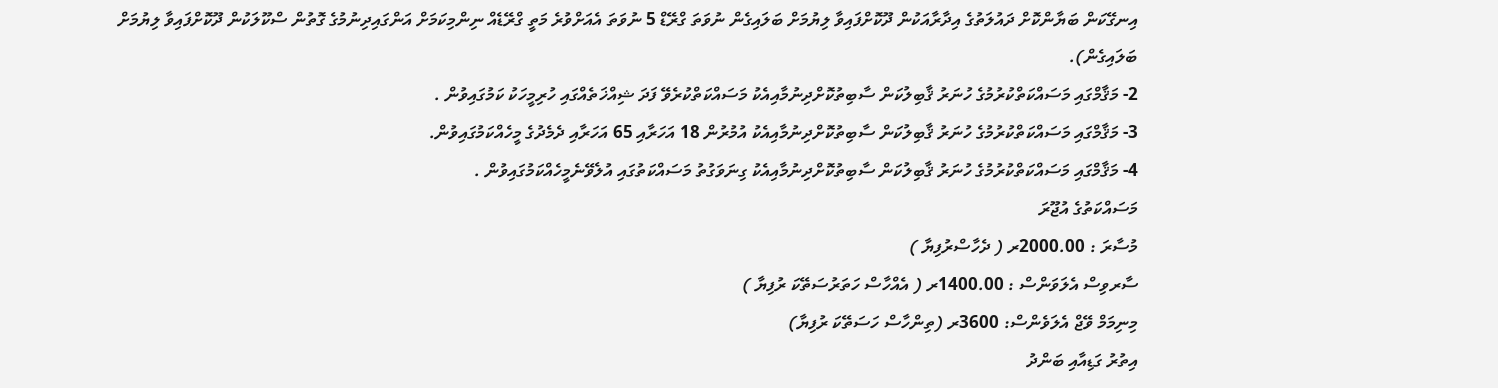އިނގޭކަން ބަޔާންކޮށް ދައުލަތުގެ އިދާރާއަކުން ދޫކޮށްފައިވާ ލިޔުމަށް ބަލައިގެން ނުވަތަ ގްރޭޑް 5 ނުވަތަ އެއަށްވުރެ މަތީ ގްރޭޑެއް ނިންމިކަމަށް އަންގައިދިނުމުގެ ގޮތުން ސްކޫލަކުން ދޫކޮށްފައިވާ ލިޔުމަށް ބަލައިގެން).
2- މަޤާމްގައި މަސައްކަތްކުރުމުގެ ހުނަރު ޤާބިލުކަން ސާބިތުކޮށްދިނުމާއިއެކު މަސައްކަތްކުރެވޭ ފަދަ ޝިއްޚަތެއްގައި ހުރިމީހަކު ކަމުގައިވުން .
3- މަޤާމްގައި މަސައްކަތްކުރުމުގެ ހުނަރު ޤާބިލުކަން ސާބިތުކޮށްދިނުމާއިއެކު އުމުރުން 18 އަހަރާއި 65 އަހަރާއި ދެމެދުގެ މީހެއްކަމުގައިވުން.
4- މަޤާމްގައި މަސައްކަތްކުރުމުގެ ހުނަރު ޤާބިލުކަން ސާބިތުކޮށްދިނުމާއިއެކު ގިނަވަގުތު މަސައްކަތުގައި އުލެވޭނެމީހެއްކަމުގައިވުން .
މަސައްކަތުގެ އުޖޫރަ
މުސާރަ : 2000.00ރ ( ދެހާސްރުފިޔާ )
ސާރވިސް އެލަވަންސް : 1400.00ރ ( އެއްހާސް ހަތަރުސަތޭކަ ރުފިޔާ )
މިނިމަމް ވޭޖް އެލަވެންސް: 3600ރ (ތިންހާސް ހަސަތޭކަ ރުފިޔާ)
އިތުރު ގަޑިއާއި ބަންދު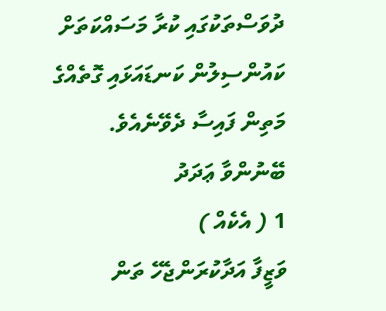ދުވަސްތަކުގައި ކުރާ މަސައްކަތަށް ކައުންސިލުން ކަނޑައަޅައި ގޮތެއްގެ މަތިން ފައިސާ ދެވޭނެއެވެ.
ބޭނުންވާ ޢަދަދު
1 ( އެކެއް )
ވަޒީފާ އަދާކުރަންޖެހޭ ތަން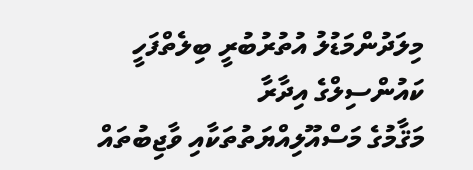މިލަދުންމަޑުލު އުތުރުބުރީ ބިލެތްފަހީ ކައުންސިލްގެ އިދާރާ
މަޤާމުގެ މަސްއޫލިއްޔަތުތަކާއި ވާޖިބުތައް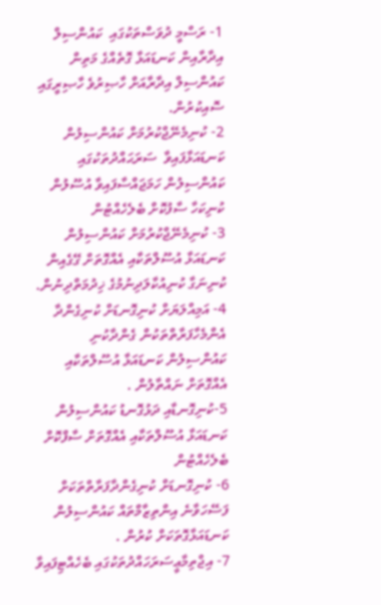1- ރަސްމީ ދުވަސްތަކުގައި  ކައުންސިލް އިދާރާއިން ކަނޑައަޅާ ގޮތެއްގެ މަތިން ކައުންސިލް އިދާރާއަށް ހާޞިރުވެ ހާޞިރީގައި ސޮއިކުރުން.
2- ކުނިމެނޭޖްކުރުމަށް ކައުންސިލުން ކަނޑައަޅާފައިވާ  ސަރަޙައްދުތަކުގައި ކައުންސިލުން ހަމަޖައްސާފައިވާ އުސޫލުން ކުނިކަހާ ސާފުކޮށް ބެލެހެއްޓުން
3- ކުނިމެނޭޖްކުރުމަށް ކައުންސިލުން ކަނޑައަޅާ އުސޫލްތަކާއި އެއްގޮތަށް ގޭގެއިން ކުނިނަގާ ކުނިއުކާލަދިނުމުގެ ޚިދުމަތްދިނުން.
4- އަމިއްލަޔަށް ކުނިގޮނޑަށް ކުނިގެންދާ އެންމެހާފަރާތްތަކުން ގެންދާކުނި ކައުންސިލުން ކަނޑައަޅާ އުސޫލްތަކާއި އެއްގޮތަށް ނައްތާލުން .
5-ކުނިގޮނޑާއި ދަޅުގޮނޑު ކައުންސިލުން ކަނޑައަޅާ އުސޫލްތަކާއި އެއްގޮތަށް ސާފްކޮށް ބެލެހެއްޓުން
6- ކުނިގޮނޑަށް ކުނިގެންދާފަރާތްތަކަށް ފަސޭހަވާނެ އިންތިޒާމްތައް ކައުންސިލުން ކަނޑައަޅާގޮތަކަށް ކުރުން .
7- އިޖްތިމާޢީސަރަހައްދުތަކުގައި ބެހެއްޓިފައިވާ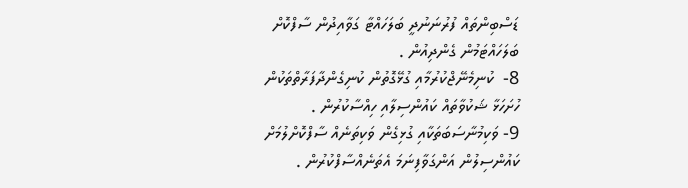ޑަސްބިންތައް ފުރުނަނުދީ ބަލަހައްޓާ ގަވާއިދުން ސާފްކޮށް ބަލަހައްޓަމުން ގެންދިއުން .
8-  ކުނިމެނޭޖްކުރުމާއި ގުޅޭގޮތުން ކުނިގެންދާފަރާތްތަކުން ހުށަހަޅާ ޝަކުވާތައް ކައުންސިލާއި ހިއްސާކުރުން .
9- ވަކިމުނާސަބަތަކާއި ގުޅިގެން ވަކިތަނެއް ސާފްކޮށްލުމަށް ކައުންސިލުން އަންގަވާފިނަމަ އެތަނެއްސާފްކުރުން .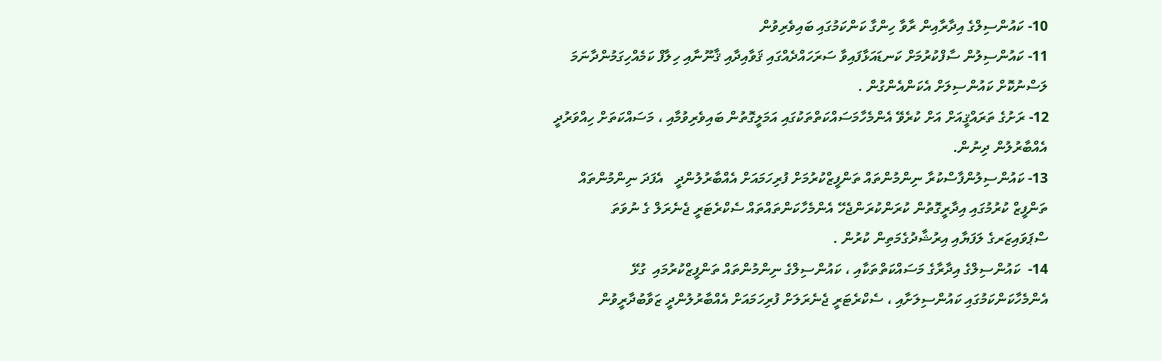10- ކައުންސިލްގެ އިދާރާއިން ރާވާ ހިންގާ ކަންކަމުގައި ބައިވެރިވުން
11- ކައުންސިލުން ސާފްކުރުމަށް ކަނޑައަޅާފައިވާ ސަރަހައްދެއްގައި ޤަވާއިދާއި ޤާނޫނާއި ހިލާފް ކަމެއްހިގަމުންދާނަމަ ލަސްނުކޮށް ކައުންސިލަށް އެކަންއެންގުން .
12- ރަށުގެ ތަރައްޤީއަށް އަށް ކުރެވޭ އެންމެހާމަސައްކަތްތަކުގައި އަމަލީގޮތުން ބައިވެރިވުމާއި ، މަސައްކަތަށް ހިއްވަރުދީ އެއްބާރުލުން ދިނުން.
13- ކައުންސިލުންފާސްކުރާ ނިންމުންތައް ތަންފީޒްކުރުމަށް ފުރިހަމައަށް އެއްބާރުލުންދީ   އެފަދަ ނިންމުންތައް ތަންފީޒް ކުރުމުގައި އިދާރީގޮތުން ކުރަންކުރަންޖެހޭ އެންމެހާކަންތައްތައް ސެކްރެޓަރީ ޖެނެރަލް ގެ ނުވަތަ ސްޕަވައިޒަރގެ ލަފަޔާއި އިރުޝާދުގެމަތިން ކުރުން .
14-  ކައުންސިލްގެ އިދާރާގެ މަސައްކަތްތަކާއި ، ކައުންސިލްގެ ނިންމުންތައް ތަންފީޒްކުރުމައި  ގުޅޭ އެންމެހާކަންކަމުގައި ކައުންސިލަށާއި ، ސެކްރެޓަރީ ޖެނެރަލަށް ފުރިހަމައަށް އެއްބާރުލުންދީ ޒަވާބުދާރީވުން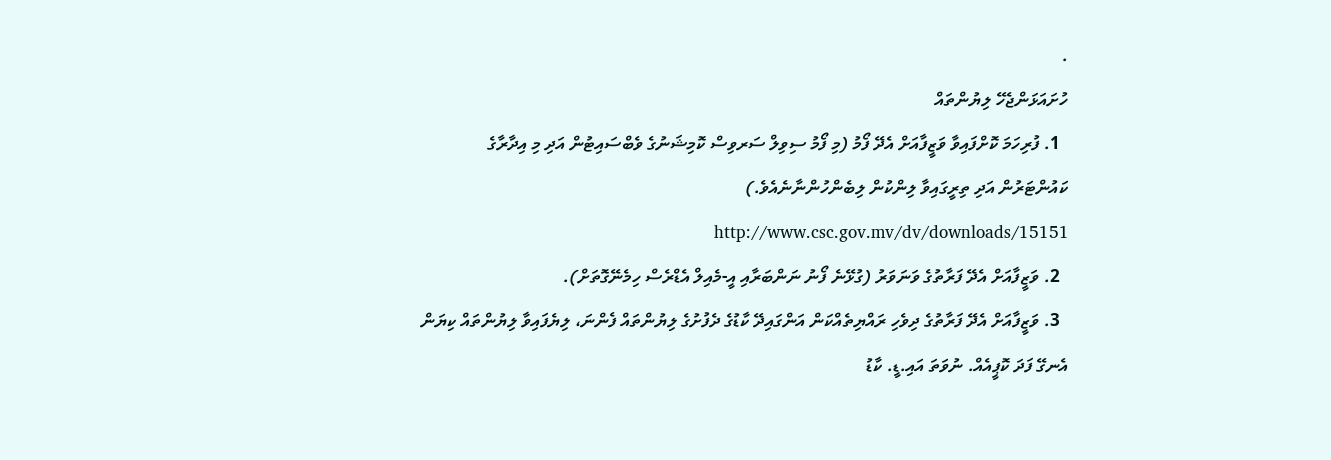.
ހުށައަޅަންޖެހޭ ލިޔުންތައް
  1. ފުރިހަމަ ކޮށްފައިވާ ވަޒީފާއަށް އެދޭ ފޯމު (މި ފޯމު ސިވިލް ސަރވިސް ކޮމިޝަނުގެ ވެބްސައިޓުން އަދި މި އިދާރާގެ ކައުންޓަރުން އަދި ތިރީގައިވާ ލިންކުން ލިބެންހުންނާނެއެވެ.) http://www.csc.gov.mv/dv/downloads/15151
  2. ވަޒީފާއަށް އެދޭ ފަރާތުގެ ވަނަވަރު (ގުޅޭނެ ފޯނު ނަންބަރާއި އީ-މެއިލް އެޑްރެސް ހިމެނޭގޮތަށް).
  3. ވަޒީފާއަށް އެދޭ ފަރާތުގެ ދިވެހި ރައްޔިތެއްކަން އަންގައިދޭ ކާޑުގެ ދެފުށުގެ ލިޔުންތައް ފެންނަ، ލިޔެފައިވާ ލިޔުންތައް ކިޔަން އެނގޭ ފަދަ ކޮޕީއެއް. ނުވަތަ އައި.ޑީ. ކާޑު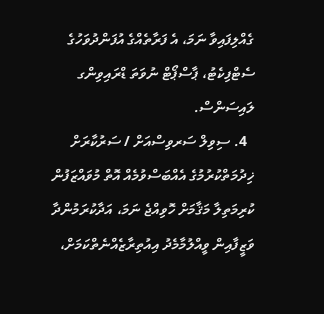ގެއްލިފައިވާ ނަމަ، އެ ފަރާތެއްގެ އުފަންދުވަހުގެ ސެޓްފިކެޓު، ޕާސްޕޯޓް ނުވަތަ ޑްރައިވިންގ ލައިސަންސް.
  4. ސިވިލް ސަރވިސްއަށް / ސަރުކާރަށް ޚިދުމަތްކުރުމުގެ އެއްބަސްވުމެއް އޮތް މުވައްޒަފުން ކުރިމަތިލާ މަޤާމަށް ހޮވިއްޖެ ނަމަ، އަދާކުރަމުންދާ ވަޒީފާއިން ވީއްލުމާމެދު އިއުތިރާޒެއްނެތްކަމަށް،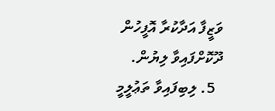ވަޒީފާ އަދާކުރާ އޮފީހުން ދޫކޮށްފައިވާ ލިޔުން.
  5. ލިބިފައިވާ ތަޢުލީމީ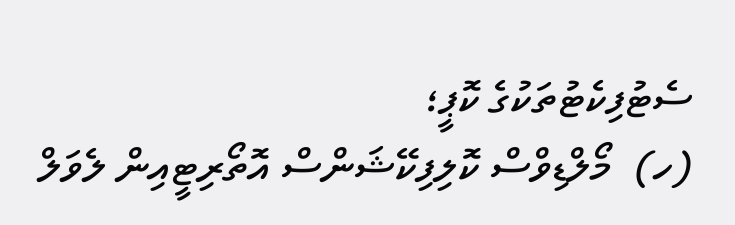ސެޓުފިކެޓުތަކުގެ ކޮޕީ؛
(ހ)  މޯލްޑިވްސް ކޮލިފިކޭޝަންސް އޮތޯރިޓީއިން ލެވަލް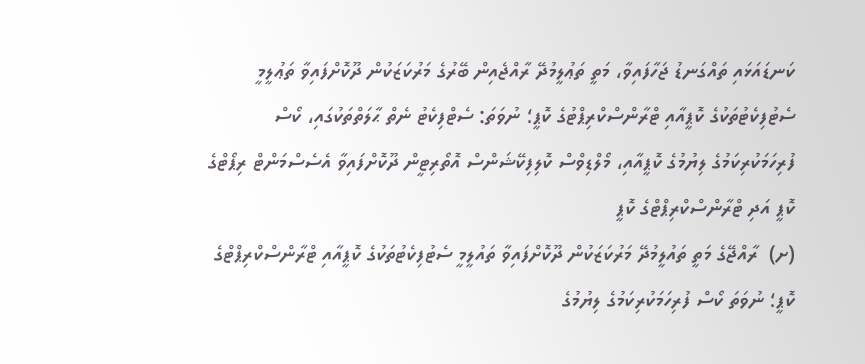ކަނޑައަޅައި ތައްގަނޑު ޖަހާފައިވާ، މަތީ ތަޢުލީމުދޭ ރާއްޖެއިން ބޭރުގެ މަރުކަޒަކުން ދޫކޮށްފައިވާ ތަޢުލީމީ ސެޓުފިކެޓުތަކުގެ ކޮޕީއާއި ޓްރާންސްކްރިޕްޓުގެ ކޮޕީ؛ ނުވަތަ: ސެޓްފިކެޓު ނެތް ޙާލަތްތަކުގައި، ކޯސް ފުރިހަމަކުރިކަމުގެ ލިޔުމުގެ ކޮޕީއާއި، މޯލްޑިވްސް ކޮލިފިކޭޝަންސް އޮތޯރިޓީން ދޫކޮށްފައިވާ އެސެސްމަންޓް ރިޕޯޓްގެ ކޮޕީ އަދި ޓްރާންސްކްރިޕްޓްގެ ކޮޕީ
(ށ)  ރާއްޖޭގެ މަތީ ތައުލީމުދޭ މަރުކަޒަކުން ދޫކޮށްފައިވާ ތައުލީމީ ސެޓުފިކެޓުތަކުގެ ކޮޕީއާއި ޓްރާންސްކްރިޕްޓްގެ ކޮޕީ؛ ނުވަތަ ކޯސް ފުރިހަމަކުރިކަމުގެ ލިޔުމުގެ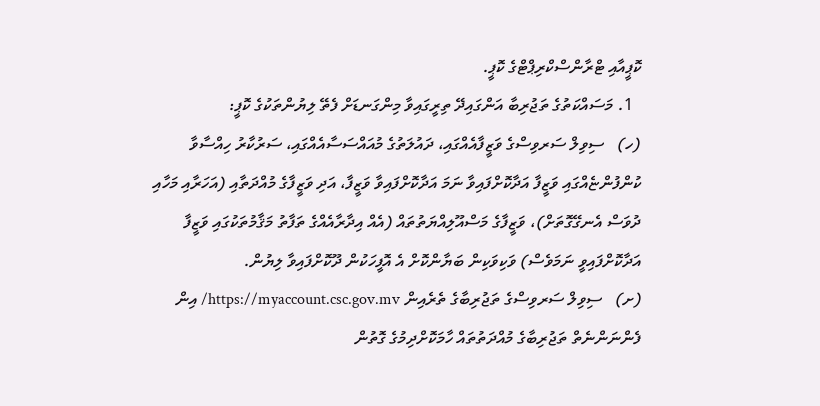ކޮޕީއާއި ޓްރާންސްކްރިޕްޓްގެ ކޮޕީ.
  1. މަސައްކަތުގެ ތަޖުރިބާ އަންގައިދޭ ތިރީގައިވާ މިންގަނޑަށް ފެތޭ ލިޔުންތަކުގެ ކޮޕީ:
(ހ)   ސިވިލް ސަރވިސްގެ ވަޒީފާއެއްގައި، ދައުލަތުގެ މުއައްސަސާއެއްގައި، ސަރުކާރު ހިއްސާވާ ކުންފުންޏެއްގައި ވަޒީފާ އަދާކޮށްފައިވާ ނަމަ އަދާކޮށްފައިވާ ވަޒީފާ، އަދި ވަޒީފާގެ މުއްދަތާއި (އަހަރާއި މަހާއި ދުވަސް އެނގޭގޮތަށް)، ވަޒީފާގެ މަސްއޫލިއްޔަތުތައް (އެއް އިދާރާއެއްގެ ތަފާތު މަޤާމުތަކުގައި ވަޒީފާ އަދާކޮށްފައިވީ ނަމަވެސް) ވަކިވަކިން ބަޔާންކޮށް އެ އޮފީހަކުން ދޫކޮށްފައިވާ ލިޔުން.
(ށ)   ސިވިލް ސަރވިސްގެ ތަޖުރިބާގެ ތެރެއިން https://myaccount.csc.gov.mv/ އިން ފެންނަންނެތް ތަޖުރިބާގެ މުއްދަތުތައް ހާމަކޮށްދިމުގެ ގޮތުން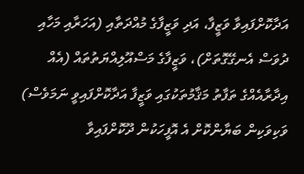އަދާކޮށްފައިވާ ވަޒީފާ، އަދި ވަޒީފާގެ މުއްދަތާއި (އަހަރާއި މަހާއި ދުވަސް އެނގޭގޮތަށް)، ވަޒީފާގެ މަސްއޫލިއްޔަތުތައް (އެއް އިދާރާއެއްގެ ތަފާތު މަޤާމުތަކުގައި ވަޒީފާ އަދާކޮށްފައިވީ ނަމަވެސް) ވަކިވަކިން ބަޔާންކޮށް އެ އޮފީހަކުން ދޫކޮށްފައިވާ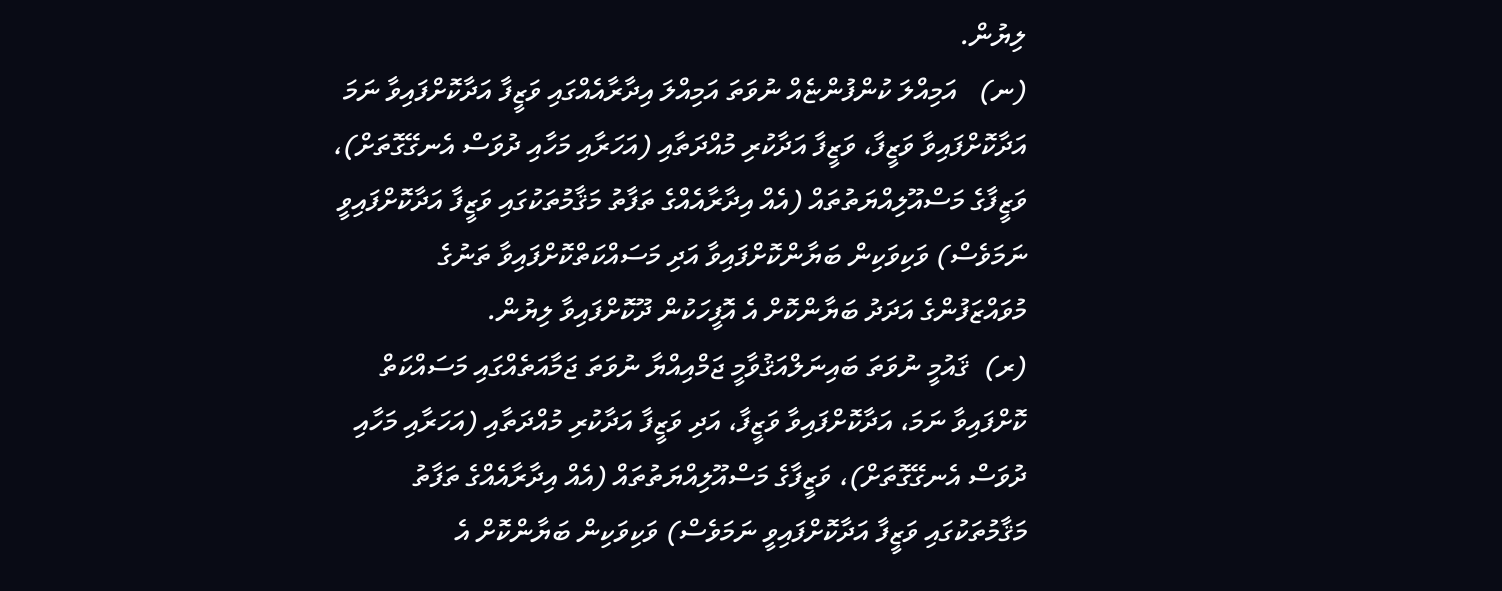ލިޔުން.
(ނ)   އަމިއްލަ ކުންފުންޏެއް ނުވަތަ އަމިއްލަ އިދާރާއެއްގައި ވަޒީފާ އަދާކޮށްފައިވާ ނަމަ އަދާކޮށްފައިވާ ވަޒީފާ، ވަޒީފާ އަދާކުރި މުއްދަތާއި (އަހަރާއި މަހާއި ދުވަސް އެނގޭގޮތަށް)، ވަޒީފާގެ މަސްއޫލިއްޔަތުތައް (އެއް އިދާރާއެއްގެ ތަފާތު މަޤާމުތަކުގައި ވަޒީފާ އަދާކޮށްފައިވީ ނަމަވެސް) ވަކިވަކިން ބަޔާންކޮށްފައިވާ އަދި މަސައްކަތްކޮށްފައިވާ ތަނުގެ މުވައްޒަފުންގެ އަދަދު ބަޔާންކޮށް އެ އޮފީހަކުން ދޫކޮށްފައިވާ ލިޔުން.
(ރ)  ޤައުމީ ނުވަތަ ބައިނަލްއަޤުވާމީ ޖަމްއިއްޔާ ނުވަތަ ޖަމާއަތެއްގައި މަސައްކަތް ކޮށްފައިވާ ނަމަ، އަދާކޮށްފައިވާ ވަޒީފާ، އަދި ވަޒީފާ އަދާކުރި މުއްދަތާއި (އަހަރާއި މަހާއި ދުވަސް އެނގޭގޮތަށް)، ވަޒީފާގެ މަސްއޫލިއްޔަތުތައް (އެއް އިދާރާއެއްގެ ތަފާތު މަޤާމުތަކުގައި ވަޒީފާ އަދާކޮށްފައިވީ ނަމަވެސް) ވަކިވަކިން ބަޔާންކޮށް އެ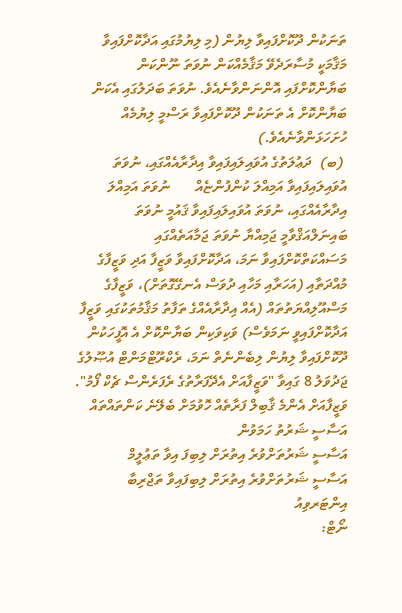ތަނަކުން ދޫކޮށްފައިވާ ލިޔުން (މި ލިޔުމުގައި އަދާކޮށްފައިވާ މަޤާމަކީ މުސާރަދެވޭ މަޤާމެއްކަން ނުވަތަ ނޫންކަން ބަޔާންކޮށްފައި އޮންނަންވާނެއެވެ. ނުވަތަ ބަދަލުގައި އެކަން ބަޔާންކޮށް އެ ތަނަކުން ދޫކޮށްފައިވާ ރަސްމީ ލިޔުމެއް ހުށަހަޅަންވާނެއެވެ.)
 (ބ)  ދަޢުލަތުގެ އުވައިލައިފައިވާ އިދާރާއެއްގައި، ނުވަތަ އުވައިލައިފައިވާ އަމިއްލަ ކުންފުންޏެއް       ނުވަތަ އަމިއްލަ އިދާރާއެއްގައި، ނުވަތަ އުވައިލައިފައިވާ ޤައުމީ ނުވަތަ ބައިނަލްއަޤްވާމީ ޖަމިއްޔާ ނުވަތަ ޖަމާއަތެއްގައި މަސައްކަތްކޮށްފައިވާ ނަމަ، އަދާކޮށްފައިވާ ވަޒީފާ އަދި ވަޒީފާގެ މުއްދަތާއި (އަހަރާއި މަހާއި ދުވަސް އެނގޭގޮތަށް)، ވަޒީފާގެ މަސްއޫލިއްޔަތުތައް (އެއް އިދާރާއެއްގެ ތަފާތު މަޤާމުތަކުގައި ވަޒީފާ އަދާކޮށްފައިވީ ނަމަވެސް) ވަކިވަކިން ބަޔާންކޮށް އެ އޮފީހަކުން ދޫކޮށްފައިވާ ލިޔުން ލިބެންނެތް ނަމަ، ރެކްރޫޓްމަންޓް އުޞޫލުގެ ޖަދުވަލު 8 ގައިވާ "ވަޒީފާއަށް އެދޭފަރާތުގެ ރެފަރެންސް ޗެކް ފޯމު".
ވަޒީފާއަށް އެންމެ ޤާބިލް ފަރާތެއް ހޮވުމަށް ބެލޭނެ ކަންތައްތައް
އަސާސީ ޝަރުތު ހަމަވުން
އަސާސީ ޝަރުތަށްވުރެ އިތުރަށް ލިބިފަ އިވާ ތަޢުލީމް
އަސާސީ ޝަރުތަށްވުރެ އިތުރަށް ލިބިފައިވާ ތަޖްރިބާ
އިންޓަރވިއު
ނޯޓް: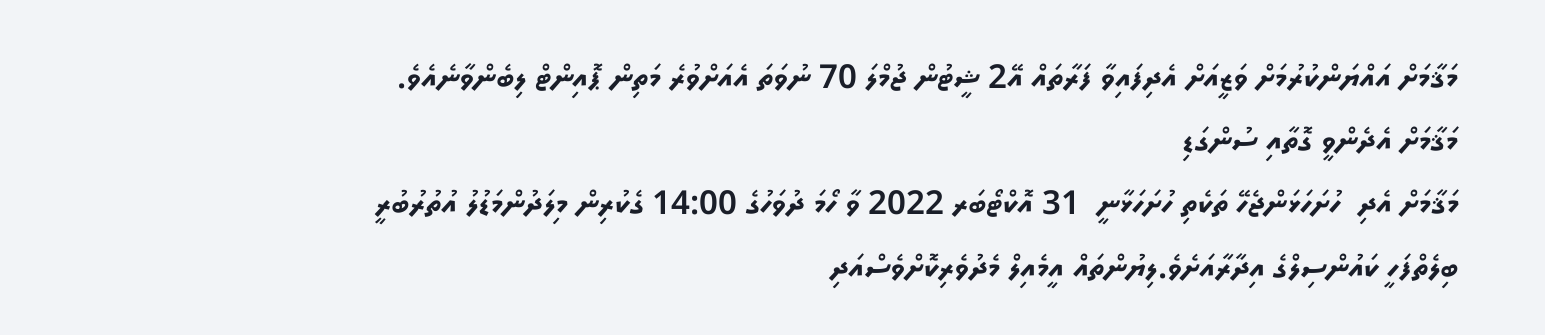މަޤާމަށް އައްޔަންކުރުމަށް ވަޒީއަށް އެދިފައިވާ ފަރާތައް އޭ2 ޝީޓުން ޖުމްލަ 70 ނުވަތަ އެއަށްވުރެ މަތިން ޕޮއިންޓް ލިބެންވާނެއެވެ.
މަޤާމަށް އެދެންވީ ގޮތާއި ސުންގަޑި
މަޤާމަށް އެދި  ހުށަހަޅަންޖެހޭ ތަކެތި ހުށަހަޅާނީ  31 އޮކްޓޯބަރ 2022 ވާ ހޯމަ ދުވަހުގެ 14:00 ގެކުރިން މިލަދުންމަޑުލު އުތުރުބުރީ ބިލެތްފަހީ ކައުންސިލްގެ އިދާރާއަށެވެ.ލިޔުންތައް އީމެއިލް މެދުވެރިކޮށްވެސްއަދި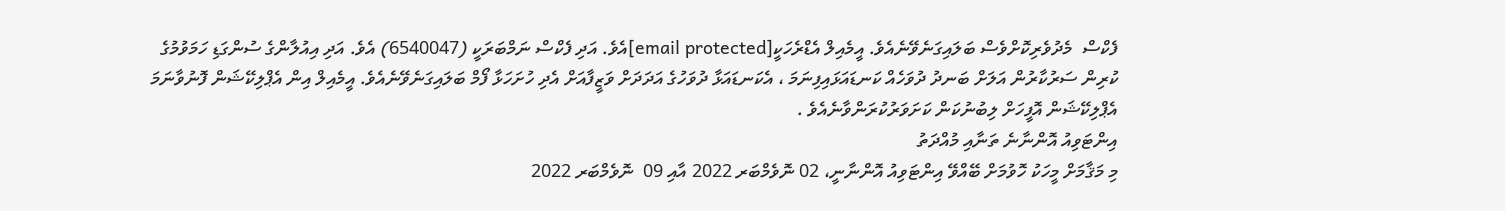ފެކްސް  މެދުވެރިކޮށްވެސް ބަލައިގަނެވޭނެއެވެ. އީމެއިލް އެޑްރެހަކީ[email protected]އެވެ. އަދި ފެކްސް ނަމްބަރަކީ (6540047) އެވެ. އަދި އިއުލާންގެ ސުންގަޑި ހަމަވުމުގެ ކުރިން ސަރުކާރުން އަލަށް ބަނދު ދުވަހެއް ކަނޑައަޅައިފިނަމަ ، އެކަނޑައަޅާ ދުވަހުގެ އަދަދަށް ވަޒީފާއަށް އެދި ހުށަހަޅާ ފޯމް ބަލައިގަނެވޭނެއެވެ. އީމެއިލް އިން އެޕްލިކޭޝަން ފޮނުވާނަމަ އެޕްލިކޭޝަން އޮފީހަށް ލިބުނުކަން ކަށަވަރުކުރަންވާނެއެވެ .
އިންޓަވިއު އޮންނާނެ ތަނާއި މުއްދަތު
މި މަޤާމަށް މީހަކު ހޮވުމަށް ބޭއްވޭ އިންޓަވިއު އޮންނާނީ، 02 ނޮވެމްބަރ 2022 އާއި 09  ނޮވެމްބަރ 2022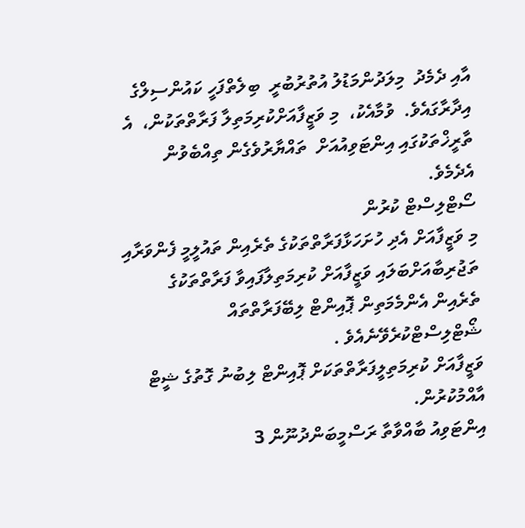އާއި ދެމެދު  މިލަދުންމަޑުލު އުތުރުބުރީ  ބިލެތްފަހީ ކައުންސިލްގެ އިދާރާގައެވެ.  ވުމާއެކު،  މި ވަޒީފާއަށްކުރިމަތިލާ ފަރާތްތަކުން،  އެ ތާރީޚްތަކުގައި އިންޓަވިއުއަށް  ތައްޔާރުވެގެން ތިއްބެވުން އެދެމެވެ.
ސޯޓްލިސްޓް ކުރުން
މި ވަޒީފާއަށް އެދި ހުށަހަޅާފަރާތްތަކުގެ ތެރެއިން ތައުލީމީ ފެންވަރާއި ތަޖުރިބާއަށްބަލައި ވަޒީފާއަށް ކުރިމަތިލާފައިވާ ފަރާތްތަކުގެ ތެރެއިން އެންމެމަތިން ޕޮއިންޓް ލިބޭފަރާތްތައް ޝޯޓްލިސްޓްކުރެވޭނެއެވެ .
ވަޒީފާއަށް ކުރިމަތިލީފަރާތްތަކަށް ޕޮއިންޓް ލިބުނު ގޮތުގެ ޝީޓް އާއްމުކުރުން.
އިންޓަވިއު ބާއްވާތާ ރަސްމީބަންދުނޫން 3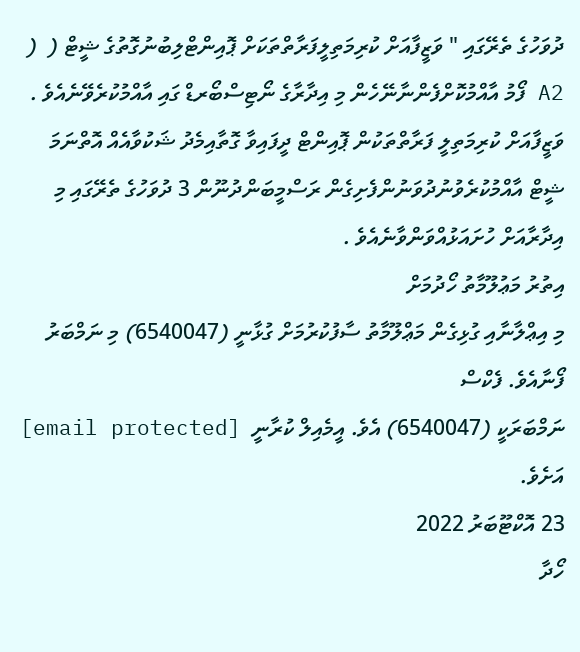ދުވަހުގެ ތެރޭގައި " ވަޒީފާއަށް ކުރިމަތިލީފަރާތްތަކަށް ޕޮއިންޓްލިބުނުގޮތުގެ ޝީޓް (  ( A2 ފޯމު އާއްމުކޮށްފެންނާނޭހެން މި އިދާރާގެ ނޯޓިސްބޯރޑް ގައި އާއްމުކުރެވޭނެއެވެ . ވަޒީފާއަށް ކުރިމަތިލީ ފަރާތްތަކުން ޕޮއިންޓް ދީފައިވާ ގޮތާއިމެދު ޝަކުވާއެއް އޮތްނަމަ ޝީޓް އާއްމުކުރެވުނުދުވަނުންފެށިގެން ރަސްމީބަންދުނޫން 3 ދުވަހުގެ ތެރޭގައި މި އިދާރާއަށް ހުށައަޅުއްވަންވާނެއެވެ .
އިތުރު މަޢުލޫމާތު ހޯދުމަށް
މި އިޢްލާނާއި ގުޅިގެން މަޢްލޫމާތު ސާފުކުރުމަށް ގުޅާނީ (6540047) މި ނަމްބަރު ފޯނާއެވެ. ފެކްސް
ނަމްބަރަކީ (6540047) އެވެ. އީމެއިލް ކުރާނީ  [email protected] އަށެވެ.
23 އޮކްޓޫބަރު 2022
ހޯދާ